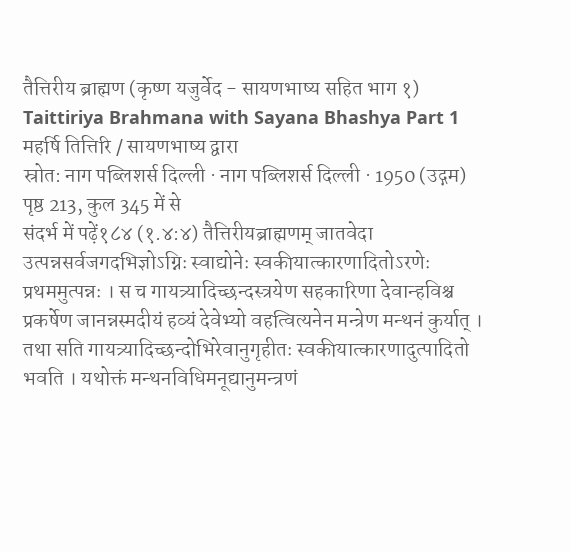तैत्तिरीय ब्राह्मण (कृष्ण यजुर्वेद - सायणभाष्य सहित भाग १)
Taittiriya Brahmana with Sayana Bhashya Part 1
महर्षि तित्तिरि / सायणभाष्य द्वारा
स्रोत: नाग पब्लिशर्स दिल्ली · नाग पब्लिशर्स दिल्ली · 1950 (उद्गम)
पृष्ठ 213, कुल 345 में से
संदर्भ में पढ़ें१८४ (१.४:४) तैत्तिरीयब्राह्मणम् जातवेदा उत्पन्नसर्वजगदभिज्ञोऽग्निः स्वाद्योनेः स्वकीयात्कारणादितोऽरणेः प्रथममुत्पन्नः । स च गायत्र्यादिच्छन्दस्त्रयेण सहकारिणा देवान्हविश्च प्रकर्षेण जानन्नस्मदीयं हव्यं देवेभ्यो वहत्वित्यनेन मन्त्रेण मन्थनं कुर्यात् । तथा सति गायत्र्यादिच्छन्दोभिरेवानुगृहीतः स्वकीयात्कारणादुत्पादितो भवति । यथोक्तं मन्थनविधिमनूद्यानुमन्त्रणं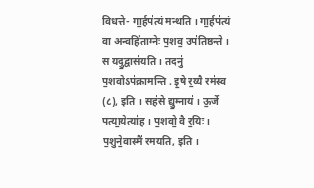विधत्ते- गा॒र्हप॑त्यं मन्थति । गा॒र्हप॑त्यं वा अन्वहि॑ताग्नेः प॒शव॒ उप॑तिष्ठन्ते । स यदु॒द्वास॑यति । तदनु॑ प॒शवोऽप॑क्रामन्ति . इ॒षे र॒य्यै रम॑स्व (८), इति । सह॑से द्यु॒म्नाय॑ । ऊ॒र्जे पत्या॒येत्या॑ह । प॒शवो॒ वै र॒यिः । प॒शुने॒वास्मै॑ रमयति, इति ।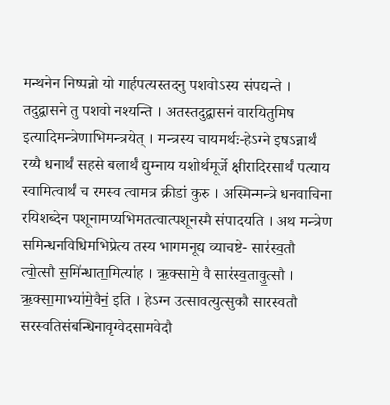मन्थनेन निष्पन्नो यो गार्हपत्यस्तदनु पशवोऽस्य संपद्यन्ते । तदुद्वासने तु पशवो नश्यन्ति । अतस्तदुद्वासनं वारयितुमिष इत्यादिमन्त्रेणाभिमन्त्रयेत् । मन्त्रस्य चायमर्थः-हेऽग्ने इषऽन्नार्थं रय्यै धनार्थं सहसे बलार्थं द्युम्नाय यशोर्थमूर्जे क्षीरादिरसार्थं पत्याय स्वामित्वार्थं च रमस्व त्वामत्र क्रीडां कुरु । अस्मिन्मन्त्रे धनवाचिना रयिशब्देन पशूनामप्यभिमतत्वात्पशूनस्मै संपादयति । अथ मन्त्रेण समिन्धनविधिमभिप्रेत्य तस्य भागमनूद्य व्याचष्टे- सार॑स्व॒तौ त्वो॒त्सौ स॒मि॑न्धाता॒मित्या॑ह । ऋ॒क्सामे॒ वै सार॑स्व॒तावु॒त्सौ । ऋ॒क्सा॒माभ्या॑मे॒वैनं॒ इति । हेऽग्न उत्सावत्युत्सुकौ सारस्वतौ सरस्वतिसंबन्धिनावृग्वेदसामवेदौ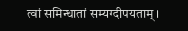त्वां समिन्धातां सम्यग्दीपयताम् ।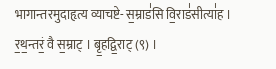भागान्तरमुदाहृत्य व्याचष्टे- स॒म्राड॑सि वि॒राड॑सीत्या॑ह । र॒थ॒न्तरं॒ वै स॒म्राट् । बृ॒हद्वि॒राट् (९) ।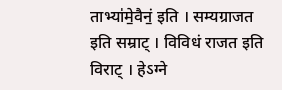ताभ्या॑मे॒वैनं॒ इति । सम्यग्राजत इति सम्राट् । विविधं राजत इति विराट् । हेऽग्ने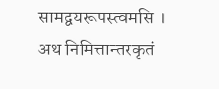सामद्वयरूपस्त्वमसि । अथ निमित्तान्तरकृतं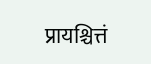प्रायश्चित्तं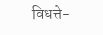विधत्ते-